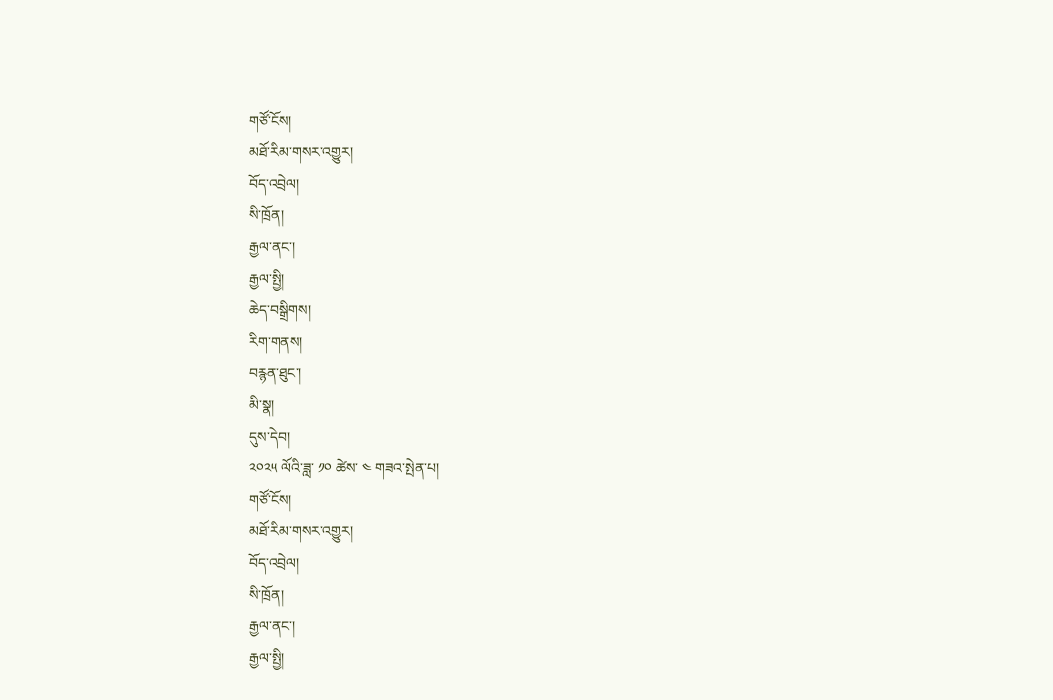གཙོ་ངོས།
མཐོ་རིམ་གསར་འགྱུར།
བོད་འབྲེལ།
སི་ཁྲོན།
རྒྱལ་ནང་།
རྒྱལ་སྤྱི།
ཆེད་བསྒྲིགས།
རིག་གནས།
བརྙན་ཐུང་།
མི་སྣ།
དུས་དེབ།
༢༠༢༥ ལོའི་ཟླ་ ༡༠ ཚེས་ ༤ གཟའ་སྤེན་པ།
གཙོ་ངོས།
མཐོ་རིམ་གསར་འགྱུར།
བོད་འབྲེལ།
སི་ཁྲོན།
རྒྱལ་ནང་།
རྒྱལ་སྤྱི།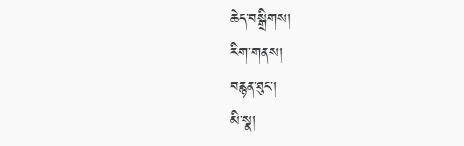ཆེད་བསྒྲིགས།
རིག་གནས།
བརྙན་ཐུང་།
མི་སྣ།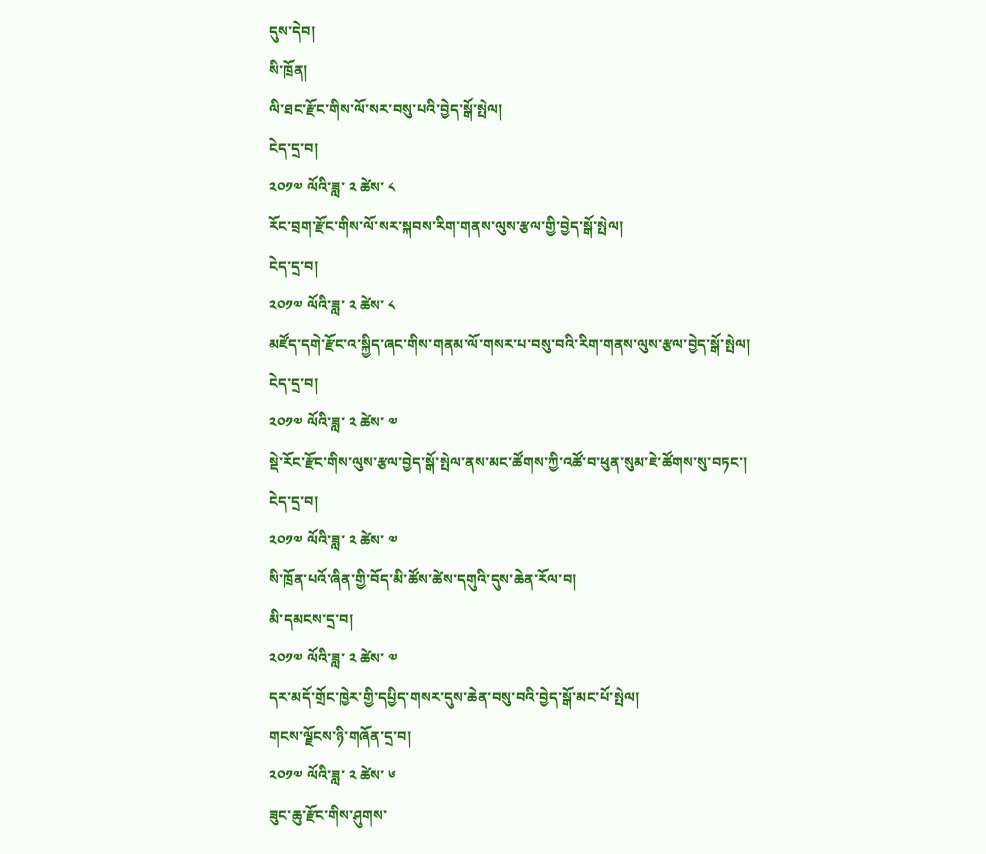དུས་དེབ།
སི་ཁྲོན།
ལི་ཐང་རྫོང་གིས་ལོ་སར་བསུ་པའི་བྱེད་སྒོ་སྤེལ།
ངེད་དྲ་བ།
༢༠༡༧ ལོའི་ཟླ་ ༢ ཚེས་ ༨
རོང་བྲག་རྫོང་གིས་ལོ་སར་སྐབས་རིག་གནས་ལུས་རྩལ་གྱི་བྱེད་སྒོ་སྤེལ།
ངེད་དྲ་བ།
༢༠༡༧ ལོའི་ཟླ་ ༢ ཚེས་ ༨
མཛོད་དགེ་རྫོང་འ་སྐྱིད་ཞང་གིས་གནམ་ལོ་གསར་པ་བསུ་བའི་རིག་གནས་ལུས་རྩལ་བྱེད་སྒོ་སྤེལ།
ངེད་དྲ་བ།
༢༠༡༧ ལོའི་ཟླ་ ༢ ཚེས་ ༧
སྡེ་རོང་རྫོང་གིས་ལུས་རྩལ་བྱེད་སྒོ་སྤེལ་ནས་མང་ཚོགས་ཀྱི་འཚོ་བ་ཕུན་སུམ་ཇེ་ཚོགས་སུ་བཏང་།
ངེད་དྲ་བ།
༢༠༡༧ ལོའི་ཟླ་ ༢ ཚེས་ ༧
སི་ཁྲོན་པའོ་ཞིན་གྱི་བོད་མི་ཚོས་ཚེས་དགུའི་དུས་ཆེན་རོལ་བ།
མི་དམངས་དྲ་བ།
༢༠༡༧ ལོའི་ཟླ་ ༢ ཚེས་ ༧
དར་མདོ་གྲོང་ཁྱེར་གྱི་དཔྱིད་གསར་དུས་ཆེན་བསུ་བའི་བྱེད་སྒོ་མང་པོ་སྤེལ།
གངས་ལྗོངས་ཉི་གཞོན་དྲ་བ།
༢༠༡༧ ལོའི་ཟླ་ ༢ ཚེས་ ༦
ཟུང་ཆུ་རྫོང་གིས་ཤུགས་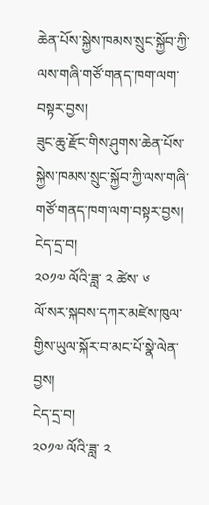ཆེན་པོས་སྐྱེས་ཁམས་སྲུང་སྐྱོབ་ཀྱི་ལས་གཞི་གཙོ་གནད་ཁག་ལག་བསྟར་བྱས།
ཟུང་ཆུ་རྫོང་གིས་ཤུགས་ཆེན་པོས་སྐྱེས་ཁམས་སྲུང་སྐྱོབ་ཀྱི་ལས་གཞི་གཙོ་གནད་ཁག་ལག་བསྟར་བྱས།
ངེད་དྲ་བ།
༢༠༡༧ ལོའི་ཟླ་ ༢ ཚེས་ ༦
ལོ་སར་སྐབས་དཀར་མཛེས་ཁུལ་གྱིས་ཡུལ་སྐོར་བ་མང་པོ་སྣེ་ལེན་བྱས།
ངེད་དྲ་བ།
༢༠༡༧ ལོའི་ཟླ་ ༢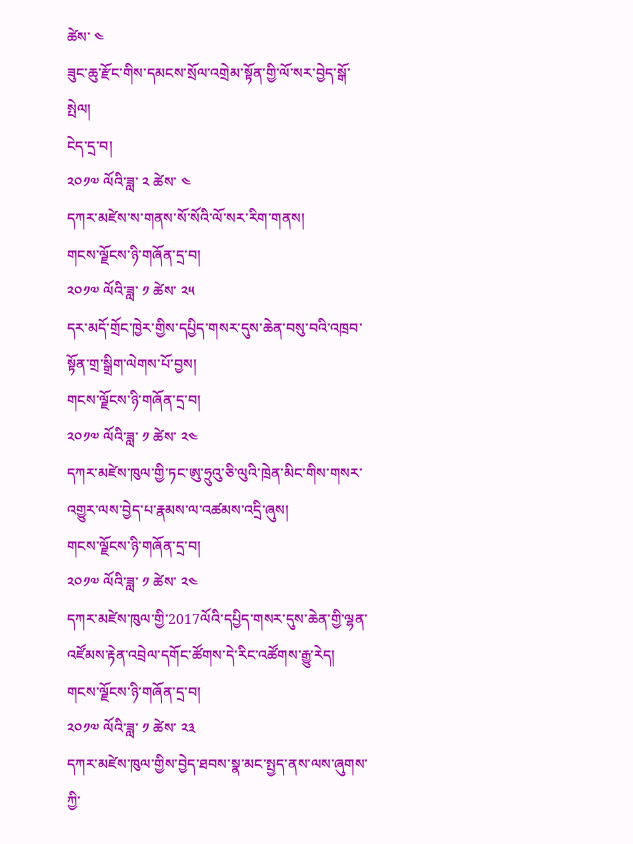ཚེས་ ༤
ཟུང་ཆུ་རྫོང་གིས་དམངས་སྲོལ་འགྲེམ་སྟོན་གྱི་ལོ་སར་བྱེད་སྒོ་སྤེལ།
ངེད་དྲ་བ།
༢༠༡༧ ལོའི་ཟླ་ ༢ ཚེས་ ༤
དཀར་མཛེས་ས་གནས་སོ་སོའི་ལོ་སར་རིག་གནས།
གངས་ལྗོངས་ཉི་གཞོན་དྲ་བ།
༢༠༡༧ ལོའི་ཟླ་ ༡ ཚེས་ ༢༥
དར་མདོ་གྲོང་ཁྱེར་གྱིས་དཔྱིད་གསར་དུས་ཆེན་བསུ་བའི་འཁྲབ་སྟོན་གྲ་སྒྲིག་ལེགས་པོ་བྱས།
གངས་ལྗོངས་ཉི་གཞོན་དྲ་བ།
༢༠༡༧ ལོའི་ཟླ་ ༡ ཚེས་ ༢༤
དཀར་མཛེས་ཁུལ་གྱི་ཏང་ཨུ་ཧྲུའུ་ཅི་ལུའི་ཁྲེན་མིང་གིས་གསར་འགྱུར་ལས་བྱེད་པ་རྣམས་ལ་འཚམས་འདྲི་ཞུས།
གངས་ལྗོངས་ཉི་གཞོན་དྲ་བ།
༢༠༡༧ ལོའི་ཟླ་ ༡ ཚེས་ ༢༤
དཀར་མཛེས་ཁུལ་གྱི་2017ལོའི་དཔྱིད་གསར་དུས་ཆེན་གྱི་ལྷན་འཛོམས་རྟེན་འབྲེལ་དགོང་ཚོགས་དེ་རིང་འཚོགས་རྒྱུ་རེད།
གངས་ལྗོངས་ཉི་གཞོན་དྲ་བ།
༢༠༡༧ ལོའི་ཟླ་ ༡ ཚེས་ ༢༣
དཀར་མཛེས་ཁུལ་གྱིས་བྱེད་ཐབས་སྣ་མང་སྤྱད་ནས་ལས་ཞུགས་ཀྱི་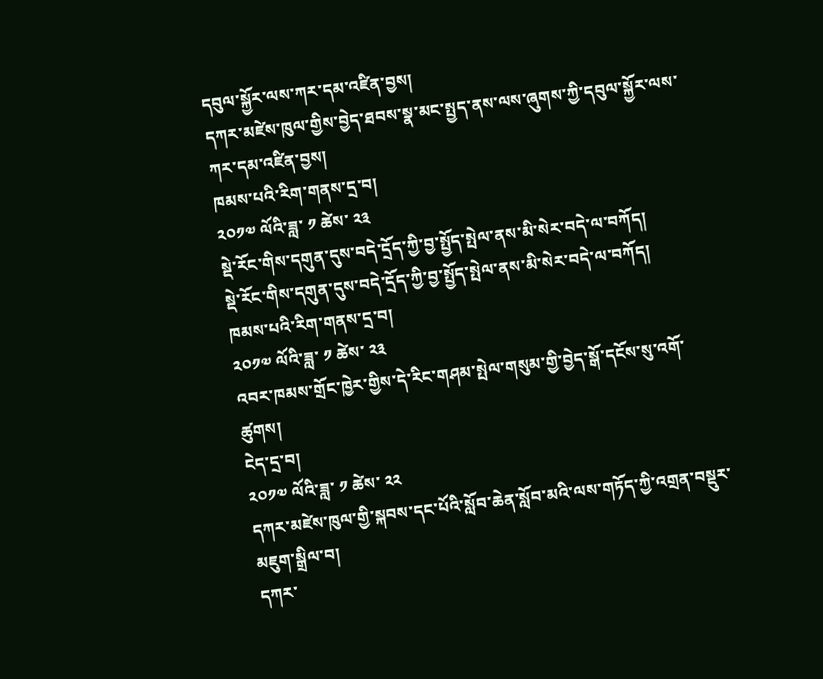དབུལ་སྐྱོར་ལས་ཀར་དམ་འཛིན་བྱས།
དཀར་མཛེས་ཁུལ་གྱིས་བྱེད་ཐབས་སྣ་མང་སྤྱད་ནས་ལས་ཞུགས་ཀྱི་དབུལ་སྐྱོར་ལས་ཀར་དམ་འཛིན་བྱས།
ཁམས་པའི་རིག་གནས་དྲ་བ།
༢༠༡༧ ལོའི་ཟླ་ ༡ ཚེས་ ༢༣
སྡེ་རོང་གིས་དགུན་དུས་བདེ་དྲོད་ཀྱི་བྱ་སྤྱོད་སྤེལ་ནས་མི་སེར་བདེ་ལ་བཀོད།
སྡེ་རོང་གིས་དགུན་དུས་བདེ་དྲོད་ཀྱི་བྱ་སྤྱོད་སྤེལ་ནས་མི་སེར་བདེ་ལ་བཀོད།
ཁམས་པའི་རིག་གནས་དྲ་བ།
༢༠༡༧ ལོའི་ཟླ་ ༡ ཚེས་ ༢༣
འབར་ཁམས་གྲོང་ཁྱེར་གྱིས་དེ་རིང་གཤམ་སྤེལ་གསུམ་གྱི་བྱེད་སྒོ་དངོས་སུ་འགོ་ཚུགས།
ངེད་དྲ་བ།
༢༠༡༧ ལོའི་ཟླ་ ༡ ཚེས་ ༢༢
དཀར་མཛེས་ཁུལ་གྱི་སྐབས་དང་པོའི་སློབ་ཆེན་སློབ་མའི་ལས་གཏོད་ཀྱི་འགྲན་བསྡུར་མཇུག་སྒྲིལ་བ།
དཀར་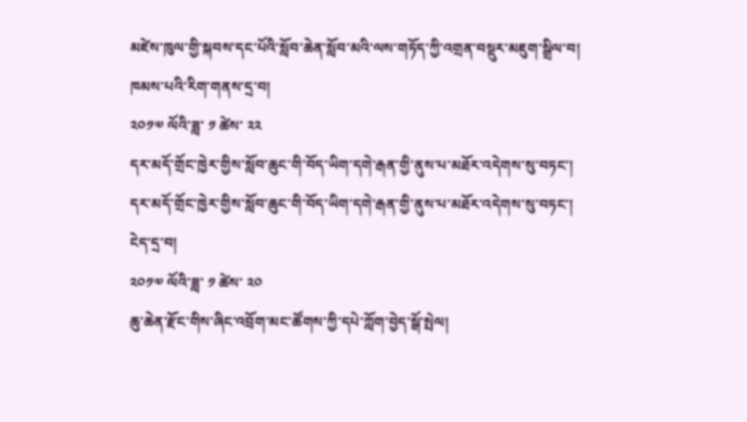མཛེས་ཁུལ་གྱི་སྐབས་དང་པོའི་སློབ་ཆེན་སློབ་མའི་ལས་གཏོད་ཀྱི་འགྲན་བསྡུར་མཇུག་སྒྲིལ་བ།
ཁམས་པའི་རིག་གནས་དྲ་བ།
༢༠༡༧ ལོའི་ཟླ་ ༡ ཚེས་ ༢༢
དར་མདོ་གྲོང་ཁྱེར་གྱིས་སློབ་ཆུང་གི་བོད་ཡིག་དགེ་རྒན་གྱི་ནུས་པ་མཐོར་འདེགས་སུ་བཏང་།
དར་མདོ་གྲོང་ཁྱེར་གྱིས་སློབ་ཆུང་གི་བོད་ཡིག་དགེ་རྒན་གྱི་ནུས་པ་མཐོར་འདེགས་སུ་བཏང་།
ངེད་དྲ་བ།
༢༠༡༧ ལོའི་ཟླ་ ༡ ཚེས་ ༢༠
ཆུ་ཆེན་རྫོང་གིས་ཞིང་འབྲོག་མང་ཚོགས་ཀྱི་དཔེ་ཀློག་བྱེད་སྒོ་སྤེལ།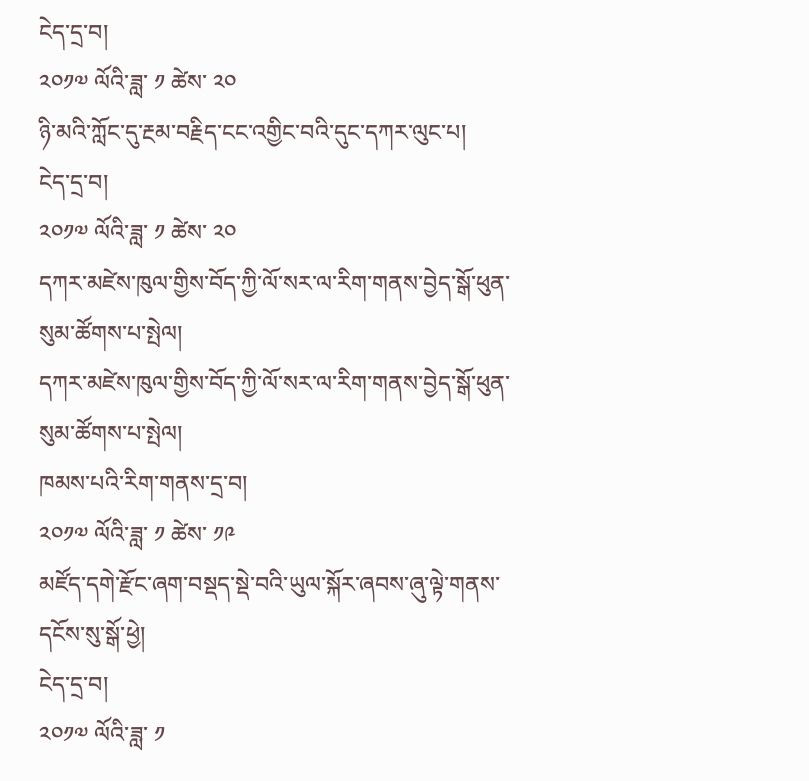ངེད་དྲ་བ།
༢༠༡༧ ལོའི་ཟླ་ ༡ ཚེས་ ༢༠
ཉི་མའི་ཀློང་དུ་རྔམ་བརྗིད་ངང་འགྱིང་བའི་དུང་དཀར་ལུང་པ།
ངེད་དྲ་བ།
༢༠༡༧ ལོའི་ཟླ་ ༡ ཚེས་ ༢༠
དཀར་མཛེས་ཁུལ་གྱིས་བོད་ཀྱི་ལོ་སར་ལ་རིག་གནས་བྱེད་སྒོ་ཕུན་སུམ་ཚོགས་པ་སྤེལ།
དཀར་མཛེས་ཁུལ་གྱིས་བོད་ཀྱི་ལོ་སར་ལ་རིག་གནས་བྱེད་སྒོ་ཕུན་སུམ་ཚོགས་པ་སྤེལ།
ཁམས་པའི་རིག་གནས་དྲ་བ།
༢༠༡༧ ལོའི་ཟླ་ ༡ ཚེས་ ༡༩
མཛོད་དགེ་རྫོང་ཞག་བསྡད་སྡེ་བའི་ཡུལ་སྐོར་ཞབས་ཞུ་ལྟེ་གནས་དངོས་སུ་སྒོ་ཕྱེ།
ངེད་དྲ་བ།
༢༠༡༧ ལོའི་ཟླ་ ༡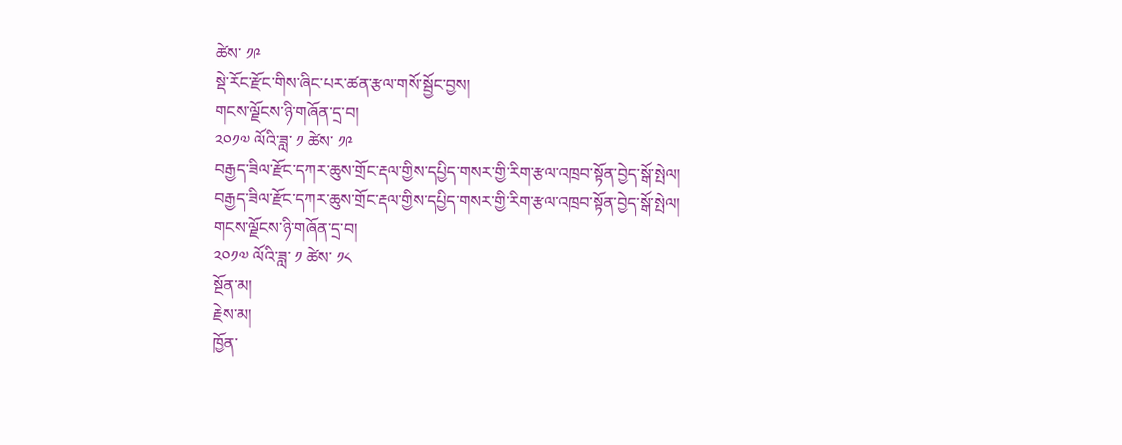ཚེས་ ༡༩
སྡེ་རོང་རྫོང་གིས་ཞིང་པར་ཚན་རྩལ་གསོ་སྦྱོང་བྱས།
གངས་ལྗོངས་ཉི་གཞོན་དྲ་བ།
༢༠༡༧ ལོའི་ཟླ་ ༡ ཚེས་ ༡༩
བརྒྱད་ཟིལ་རྫོང་དཀར་ཆུས་གྲོང་རྡལ་གྱིས་དཔྱིད་གསར་གྱི་རིག་རྩལ་འཁྲབ་སྟོན་བྱེད་སྒོ་སྤེལ།
བརྒྱད་ཟིལ་རྫོང་དཀར་ཆུས་གྲོང་རྡལ་གྱིས་དཔྱིད་གསར་གྱི་རིག་རྩལ་འཁྲབ་སྟོན་བྱེད་སྒོ་སྤེལ།
གངས་ལྗོངས་ཉི་གཞོན་དྲ་བ།
༢༠༡༧ ལོའི་ཟླ་ ༡ ཚེས་ ༡༨
སྔོན་མ།
རྗེས་མ།
ཁྱོན་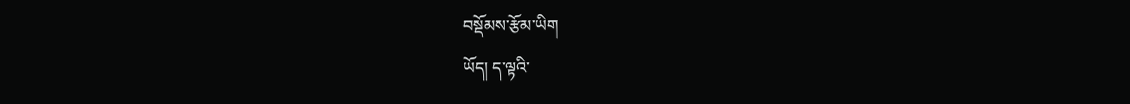བསྡོམས་རྩོམ་ཡིག
ཡོད། ད་ལྟའི་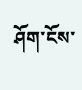ཤོག་ངོས་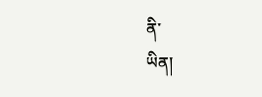ནི་
ཡིན།